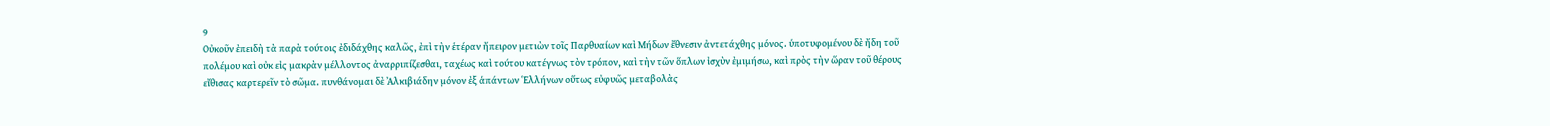9
Οὐκοῦν ἐπειδὴ τὰ παρὰ τούτοις ἐδιδάχθης καλῶς, ἐπὶ τὴν ἑτέραν ἤπειρον μετιὼν τοῖς Παρθυαίων καὶ Μήδων ἔθνεσιν ἀντετάχθης μόνος. ὑποτυφομένου δὲ ἤδη τοῦ πολέμου καὶ οὐκ εἰς μακρὰν μέλλοντος ἀναρριπίζεσθαι, ταχέως καὶ τούτου κατέγνως τὸν τρόπον, καὶ τὴν τῶν ὅπλων ἰσχὺν ἐμιμήσω, καὶ πρὸς τὴν ὥραν τοῦ θέρους εἴθισας καρτερεῖν τὸ σῶμα. πυνθάνομαι δὲ Ἀλκιβιάδην μόνον ἐξ ἁπάντων Ἑλλήνων οὕτως εὐφυῶς μεταβολὰς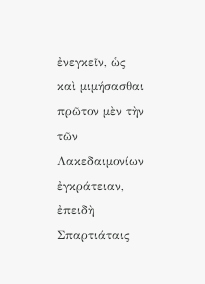ἐνεγκεῖν, ὡς καὶ μιμήσασθαι πρῶτον μὲν τὴν τῶν Λακεδαιμονίων ἐγκράτειαν, ἐπειδὴ Σπαρτιάταις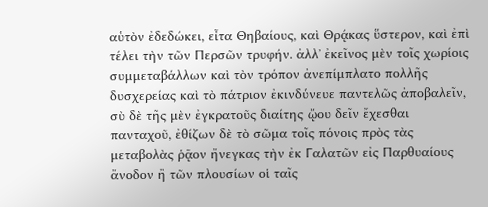αὑτὸν ἐδεδώκει, εἶτα Θηβαίους, καὶ Θρᾴκας ὕστερον, καὶ ἐπὶ τέλει τὴν τῶν Περσῶν τρυφήν. ἀλλʼ ἐκεῖνος μὲν τοῖς χωρίοις συμμεταβάλλων καὶ τὸν τρόπον ἀνεπίμπλατο πολλῆς δυσχερείας καὶ τὸ πάτριον ἐκινδύνευε παντελῶς ἀποβαλεῖν, σὺ δὲ τῆς μὲν ἐγκρατοῦς διαίτης ᾤου δεῖν ἔχεσθαι πανταχοῦ, ἐθίζων δὲ τὸ σῶμα τοῖς πόνοις πρὸς τὰς μεταβολὰς ῥᾷον ἤνεγκας τὴν ἐκ Γαλατῶν εἰς Παρθυαίους ἄνοδον ἢ τῶν πλουσίων οἱ ταῖς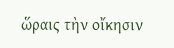ὥραις τὴν οἴκησιν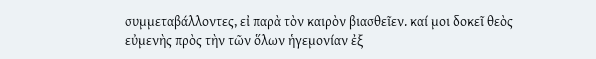συμμεταβάλλοντες, εἰ παρὰ τὸν καιρὸν βιασθεῖεν. καί μοι δοκεῖ θεὸς εὐμενὴς πρὸς τὴν τῶν ὅλων ἡγεμονίαν ἐξ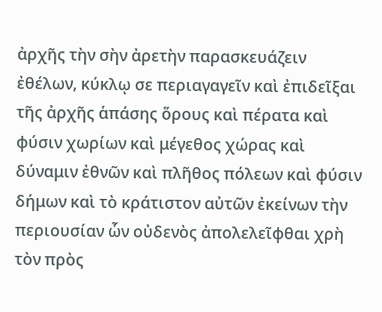ἀρχῆς τὴν σὴν ἀρετὴν παρασκευάζειν ἐθέλων, κύκλῳ σε περιαγαγεῖν καὶ ἐπιδεῖξαι τῆς ἀρχῆς ἁπάσης ὅρους καὶ πέρατα καὶ φύσιν χωρίων καὶ μέγεθος χώρας καὶ δύναμιν ἐθνῶν καὶ πλῆθος πόλεων καὶ φύσιν δήμων καὶ τὸ κράτιστον αὐτῶν ἐκείνων τὴν περιουσίαν ὧν οὐδενὸς ἀπολελεῖφθαι χρὴ τὸν πρὸς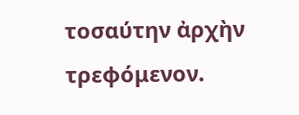τοσαύτην ἀρχὴν τρεφόμενον.